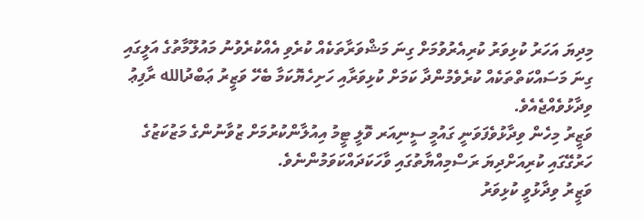މިދިޔަ އަހަރު ކުޅިވަރު ކުރިއެރުވުމަށް ގިނަ މަޝްވަރާތަކެއް ކުރެވި އެއްކުރެވުނު މައުލޫމާތުގެ އަލީގައި ގިނަ މަސައްކަތްތަކެއް ކުރެވެމުންދާ ކަމަށް ކުޅިވަރާއި ހަށިހެޔޮކަމާ ބެހޭ ވަޒީރު ޢަބްދުالله ރާފިޢު ވިދާޅުވެއްޖެއެވެ.
ވަޒީރު މިހެން ވިދާޅުވެފަވަނީ ގައުމީ ސީނިއަރ ވޮލީ ޓީމު އިއުލާންކުރުމަށް ޒުވާނުންގެ މަޒުކަޒުގެ ހަރުގޭގައި ކުރިއަށްދިޔަ ރަސްމިއްޔާތުގައި ވާހަކަދައްކަވަމުންނެވެ.
ވަޒީރު ވިދާޅުވީ ކުޅިވަރު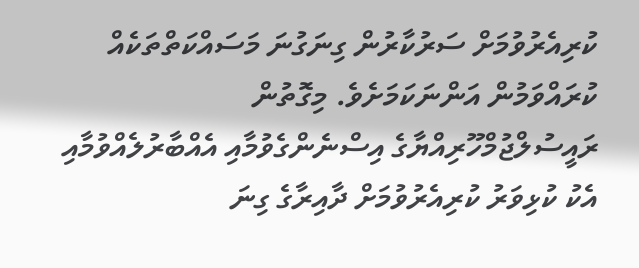ކުރިއެރުވުމަށް ސަރުކާރުން ގިނަގުނަ މަސައްކަތްތަކެއް ކުރައްވަމުން އަންނަކަމަށެވެ. މިގޮތުން ރައީސުލްޖުމްހޫރިއްޔާގެ އިސްނެންގެވުމާއި އެއްބާރުލެއްވުމާއި އެކު ކުޅިވަރު ކުރިއެރުވުމަށް ދާއިރާގެ ގިނަ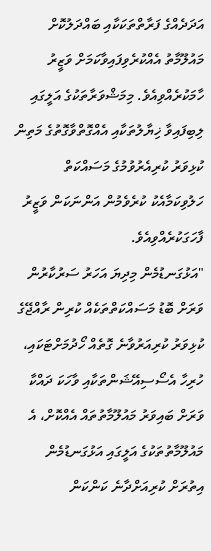އަދަދެއްގެ ފަރާތްތަކަކާއި ބައްދަލުކޮށް މައުލޫމާތު އެއްކުރެވިފައިވާކަމަށް ވަޒީރު ހާމަކުރެއްވިއެވެ. މިމަޝްވަރާތަކުގެ އަލީގައި ލިބިފައިވާ ޚިޔާލުތަކާއި އެއްގޮތްވާގޮތުގެ މަތިން ކުޅިވަރު ކުރިއެރުވުމުގެ މަސައްކަތް ހަލުވިކަމާއެކު ކުރެވެމުން އަންނަކަން ވަޒީރު ފާހަގަކުރެއްވިއެވެ.
"އަޅުގަނޑުމެން މިދިޔަ އަހަރު ސަރުކާރުން ވަރަށް ބޮޑު މަސައްކަތްތަކެއް ކުރިން ރާއްޖޭގެ ކުޅިވަރު ކުރިއަރުވާނެ ގޮތެއް ހޯދުމަށްޓަކައި، ހުރިހާ އެސޯސިއޭޝަންތަކާއި ވާހަކަ ދައްކާ ވަރަށް ބައިވަރު މައުލޫމާތުތައް އެއްކޮށް، އެ މައުލޫމާތުތަކުގެ އަލީގައި އަޅުގަނޑުމެން އިތުރަށް ކުރިއަށްދާނެ ކަންކަން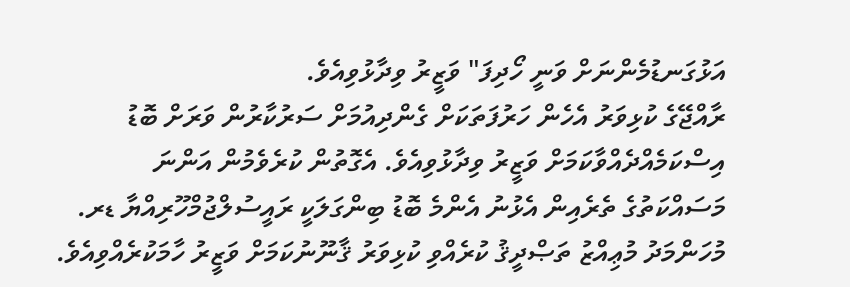އަޅުގަނޑުމެންނަށް ވަނީ ހޯދިފަ" ވަޒީރު ވިދާޅުވިއެވެ.
ރާއްޖޭގެ ކުޅިވަރު އެހެން ހަރުފަތަކަށް ގެންދިއުމަށް ސަރުކާރުން ވަރަށް ބޮޑު އިސްކަމެއްދެއްވާކަމަށް ވަޒީރު ވިދާޅުވިއެވެ. އެގޮތުން ކުރެވެމުން އަންނަ މަސައްކަތުގެ ތެރެއިން އެޅުނު އެންމެ ބޮޑު ބިންގަލަކީ ރައީސުލްޖުމްހޫރިއްޔާ ޑރ. މުހަންމަދު މުޢިއްޒު ތަޞްދީޤު ކުރެއްވި ކުޅިވަރު ޤާނޫނުކަމަށް ވަޒީރު ހާމަކުރެއްވިއެވެ.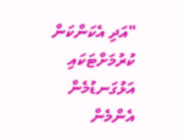"އަދި އެކަންކަން ކުރުމަށްޓަކައި އަޅުގަނޑުމެން އެންމެން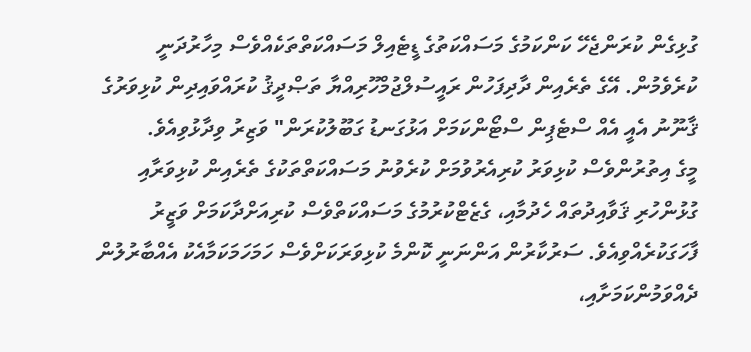ގުޅިގެން ކުރަންޖެހޭ ކަންކަމުގެ މަސައްކަތުގެ ޑީޓެއިލް މަސައްކަތްތަކެއްވެސް މިހާރުދަނީ ކުރެވެމުން. އޭގެ ތެރެއިން ދާދިފަހުން ރައީސުލްޖުމްހޫރިއްޔާ ތަޞްދީޤު ކުރައްވައިދިން ކުޅިވަރުގެ ޤާނޫނު އެއީ އެއް ސްޓެޕިން ސްޓޯންކަމަށް އަޅުގަނޑު ގަބޫލުކުރަން" ވަޒިރު ވިދާޅުވިއެވެ.
މީގެ އިތުރުންވެސް ކުޅިވަރު ކުރިއެރުވުމަށް ކުރެވުނު މަސައްކަތްތަކުގެ ތެރެއިން ކުޅިވަރާއި ގުޅުންހުރި ޤަވާއިދުތައް ހެދުމާއި، ގެޒެޓްކުރުމުގެ މަސައްކަތްވެސް ކުރިއަށްދާކަމަށް ވަޒީރު ފާހަގަކުރެއްވިއެވެ. ސަރުކާރުން އަންނަނީ ކޮންމެ ކުޅިވަރަކަށްވެސް ހަމަހަމަކަމާއެކު އެއްބާރުލުން ދެއްވަމުންކަމަށާއި،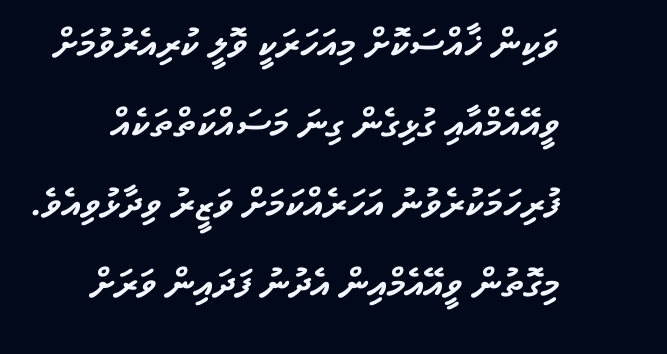ވަކިން ޚާއްސަކޮށް މިއަހަރަކީ ވޮލީ ކުރިއެރުވުމަށް ވީއޭއެމްއާއި ގުޅިގެން ގިނަ މަސައްކަތްތަކެއް ފުރިހަމަކުރެވުނު އަހަރެއްކަމަށް ވަޒީރު ވިދާޅުވިއެވެ.
މިގޮތުން ވީއޭއެމްއިން އެދުނު ފަދައިން ވަރަށް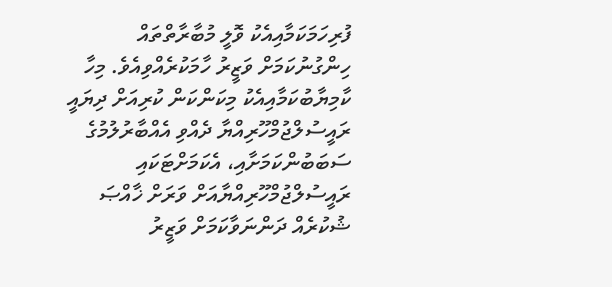ފުރިހަމަކަމާއިއެކު ވޮލީ މުބާރާތްތައް ހިންގުނުކަމަށް ވަޒީރު ހާމަކުރެއްވިއެވެ. މިހާ ކާމިޔާބުކަމާއިއެކު މިކަންކަން ކުރިއަށް ދިޔައީ ރައީސުލްޖުމްހޫރިއްޔާ ދެއްވި އެއްބާރުލުމުގެ ސަބަބުންކަމަށާއި، އެކަމަށްޓަކައި ރައީސުލްޖުމްހޫރިއްޔާއަށް ވަރަށް ޚާއްޞަ ޝުކުރެއް ދަންނަވާކަމަށް ވަޒީރު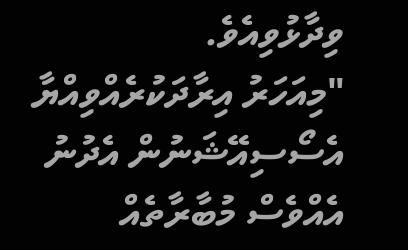ވިދާޅުވިއެވެ.
"މިއަހަރު އިރާދަކުރެއްވިއްޔާ އެސޯސިއޭޝަނުން އެދުނު އެއްވެސް މުބާރާތެއް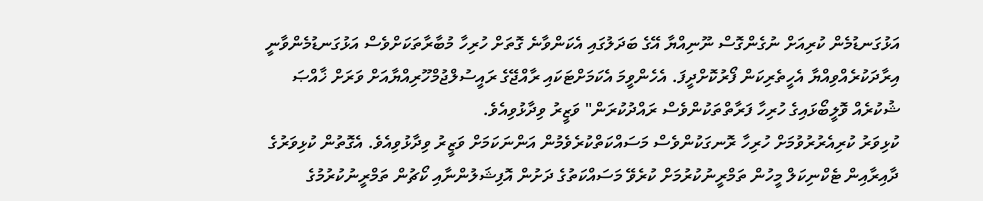އަޅުގަނޑުމެން ކުރިއަށް ނުގެންގޮސް ނޫނިއްޔާ އޭގެ ބަދަލުގައި އެކަންވާނެ ގޮތަށް ހުރިހާ މުބާރާތަކަށްވެސް އަޅުގަނޑުމެންވާނީ އިރާދަކުރެއްވިއްޔާ އެހީތެރިކަން ފޯރުކޮށްދީފަ. އެހެންވީމަ އެކަމަށްޓަކައި ރާއްޖޭގެ ރައީސުލްޖުމްހޫރިއްޔާއަށް ވަރަށް ޚާއްޞަ ޝުކުރެއް ވޮލީބޯޅައިގެ ހުރިހާ ފަރާތްތަކުންވެސް ރައްދުކުރަން" ވަޒީރު ވިދާޅުވިއެވެ.
ކުޅިވަރު ކުރިއެރުރުވުމަށް ހުރިހާ ރޮނގަކުންވެސް މަސައްކަތްކުރެވެމުން އަންނަކަމަށް ވަޒީރު ވިދާޅުވިއެވެ. އެގޮތުން ކުޅިވަރުގެ ދާއިރާއިން ޓެކްނިކަލް މީހުން ތަމްރީނުކުރުމަށް ކުރެވޭ މަސައްކަތުގެ ދަށުން އޮފިޝަލުންނާއި ކޯޗުން ތަމްރީނުކުރުމުގެ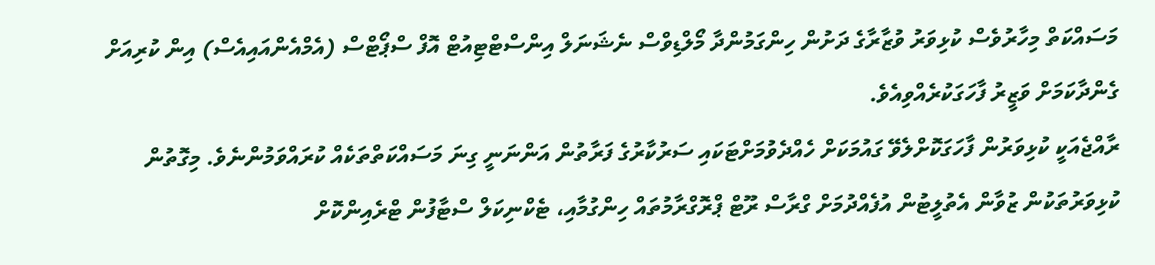މަސައްކަތް މިހާރުވެސް ކުޅިވަރު ވުޒާރާގެ ދަށުން ހިންގަމުންދާ މޯލްޑިވްސް ނެޝަނަލް އިންސްޓްޓިއުޓް އޮފް ސްޕޯޓްސް (އެމްއެންއައިއެސް) އިން ކުރިއަށް ގެންދާކަމަށް ވަޒީރު ފާހަގަކުރެއްވިއެވެ.
ރާއްޖެއަކީ ކުޅިވަރުން ފާހަގަކޮށްލެވޭ ގައުމަކަށް ހެއްދެވުމަށްޓަކައި ސަރުކާރުގެ ފަރާތުން އަންނަނީ ގިނަ މަސައްކަތްތަކެއް ކުރައްވަމުންނެވެ. މިގޮތުން ކުޅިވަރުތަކުން ޒުވާން އެތުލީޓުން އުފެއްދުމަށް ގްރާސް ރޫޓް ޕްރޮގްރާމުތައް ހިންގުމާއި، ޓެކްނިކަލް ސްޓާފުން ޓްރެއިންކޮށް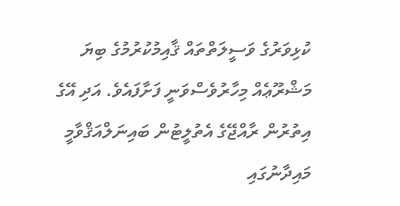ކުޅިވަރުގެ ވަސީލަތްތައް ޤާއިމުކުރުމުގެ ބިޔަ މަޝްރޫޢެއް މިހާރުވެސްވަނީ ފަށާފައެވެ. އަދި އޭގެ އިތުރުން ރާއްޖޭގެ އެތުލީޓުން ބައިނަލްއަޤްވާމީ މައިދާނުގައި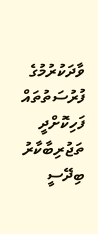ވާދަކުރުމުގެ ފުރުސަތުތައް ފަހިކޮށްދީ ތަޖުރިބާކާރު ބިދޭސީ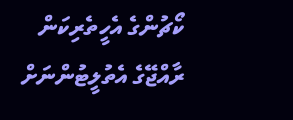ކޯޗުންގެ އެހީތެރިކަން ރާއްޖޭގެ އެތުލީޓުންނަށް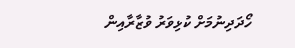ހޯދަދިނުމަށް ކުޅިވަރު ވުޒާރާއިން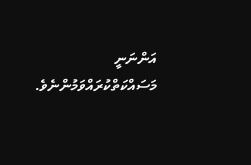އަންނަނީ މަސައްކަތްކުރައްވަމުންނެވެ.